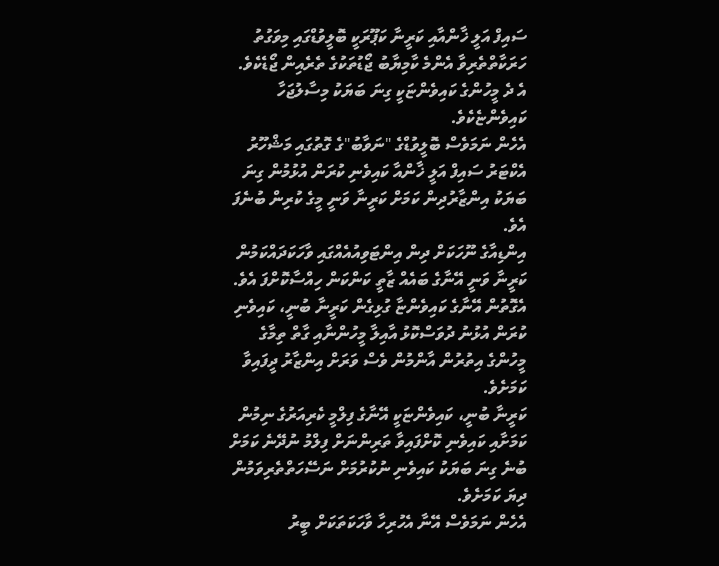ސައިފް އަލީ ޚާންއާއި ކަރީނާ ކަޕޫރަކީ ބޮލީވުޑްގައި މިވަގުތު ހަރަކާތްތެރިވާ އެންމެ ކާމިޔާބު ޖޯޑުތަކުގެ ތެރެއިން ޖޯޑެކެވެ. އެ ދެ މީހުންގެ ކައިވެންޏަކީ ގިނަ ބަޔަކު މިސާލުޖަހާ ކައިވެންޏެކެވެ.
އެހެން ނަމަވެސް ބޮލީވުޑްގެ "ނަވާބު"ގެ ގޮތުގައި މަޝްހޫރު އެކްޓަރު ސައިފް އަލީ ޚާންއާ ކައިވެނި ކުރަން އުޅުމުން ގިނަ ބަޔަކު އިންޒާރުދިން ކަމަށް ކަރީނާ ވަނީ މީގެ ކުރިން ބުނެފަ އެވެ.
އިންޑިއާގެ ނޫހަކަށް ދިން އިންޓަވިއުއެއްގައި ވާހަކަދައްކަމުން ކަރީނާ ވަނީ އޭނާގެ ބައެއް ޒާތީ ކަންކަން ހިއްސާކޮށްފަ އެވެ. އެގޮތުން އޭނާގެ ކައިވެންޏާ ގުޅިގެން ކަރީނާ ބުނީ، ކައިވެނި ކުރަން އުޅުނު ދުވަސްކޮޅު އާއިލާ މީހުންނާއި ގާތް ތިމާގެ މީހުންގެ އިތުރުން އާންމުން ވެސް ވަރަށް އިންޒާރު ދީފައިވާ ކަމަށެވެ.
ކަރީނާ ބުނީ، ކައިވެންޏަކީ އޭނާގެ ފިލްމީ ކެރިއަރުގެ ނިމުން ކަމަށާއި ކައިވެނި ކޮށްފައިވާ ތަރިންނަށް ފިލްމު ނުދޭނެ ކަމަށް ބުނެ ގިނަ ބަޔަކު ކައިވެނި ނުކުރުމަށް ނަސޭހަތްތެރިވަމުން ދިޔަ ކަމަށެވެ.
އެހެން ނަމަވެސް އޭނާ އެހުރިހާ ވާހަކަތަކަށް ބީރު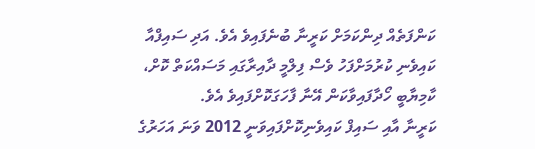ކަންފަތެއް ދިންކަމަށް ކަރީނާ ބުނެފައިވެ އެވެ. އަދި ސައިފްއާ ކައިވެނި ކުރުމަށްފަހު ވެސް ފިލްމީ ދާއިރާގައި މަސައްކަތް ކޮށް، ކާމިޔާބީ ހޯދާފައިވާކަން އޭނާ ފާހަގަކޮށްފައިވެ އެވެ.
ކަރީނާ އާއި ސައިފް ކައިވެނިކޮށްފައިވަނީ 2012 ވަނަ އަހަރުގެ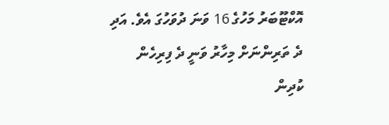އޮކްޓޫބަރު މަހުގެ 16 ވަނަ ދުވަހުގަ އެވެ. އަދި ދެ ތަރިންނަށް މިހާރު ވަނީ ދެ ފިރިހެން ކުދިން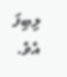ލިބިފަ އެވެ.